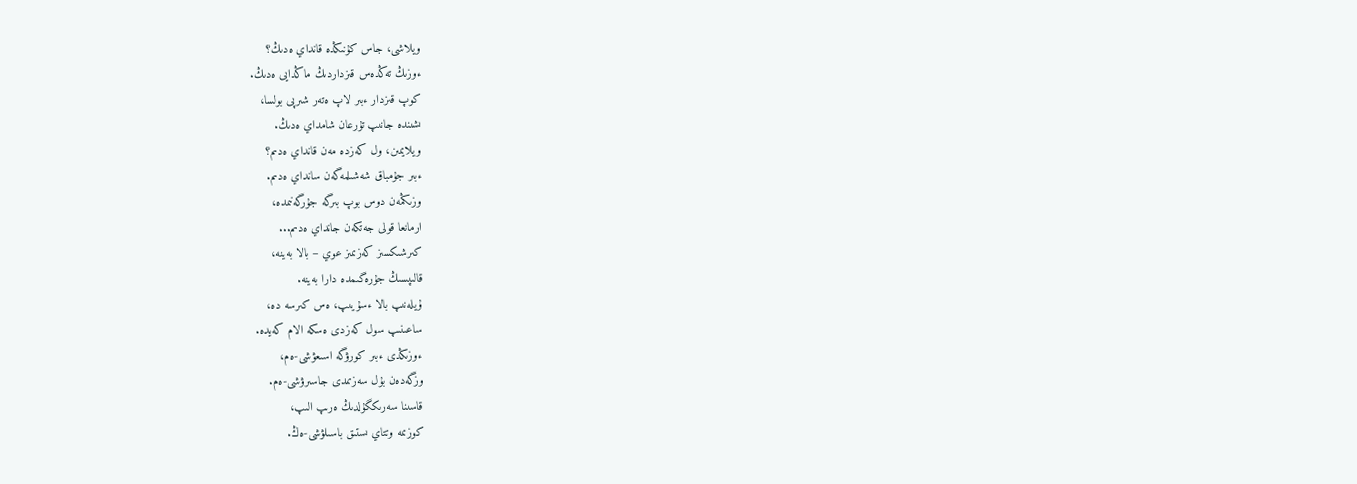ويلاشى، جاس كۇنىڭدە قانداي ەدىڭ؟
ءوزىڭ تەڭدەس قىزداردىڭ ماڭدايى ەدىڭ.
كوپ قىزدار ءبىر لاپ ەتەر شىرپى بولسا،
ىشىندە جانىپ تۇرعان شامداي ەدىڭ.
ويلايمىن، ول كەزدە مەن قانداي ەدىم؟
ءبىر جۇمباق شەشىلمەگەن سانداي ەدىم.
وزىڭمەن دوس بوپ بىرگە جۇرگەنىمدە،
ارمانعا قولى جەتكەن جانداي ەدىم...
كىرشىكسىز كەزىمىز عوي – بالا بەينە،
قالىپسىڭ جۇرەگىمدە دارا بەينە.
ۇيلەنىپ بالا ءسۇيىپ، ەس كىرسە دە،
ساعىنىپ سول كەزدى ەسكە الام كەيدە.
ءوزىڭدى ءبىر كورۋگە اسىعۋشى-ەم،
وزگەدەن بۇل سەزىمدى جاسىرۋشى-ەم.
قاسىنا سەرىكگۇلدىڭ ەرىپ الىپ،
كوزىمە وتتاي ىستىق باسىلۋشى-ەڭ.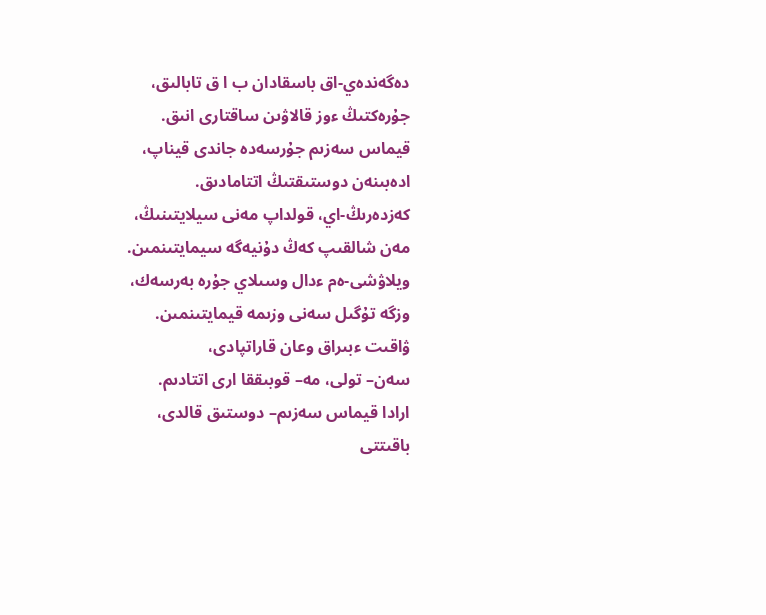دەگەندەي-اق باسقادان ب ا ق تابالىق،
جۇرەكتىڭ ءوز قالاۋىن ساقتارى انىق.
قيماس سەزىم جۇرسەدە جاندى قيناپ،
ادەبىنەن دوستىقتىڭ اتتامادىق.
كەزدەرىڭ-اي، قولداپ مەنى سيلايتىنىڭ،
مەن شالقىپ كەڭ دۇنيەگە سيمايتىنمىن.
ويلاۋشى-ەم ءدال وسىلاي جۇرە بەرسەك،
وزگە تۇگىل سەنى وزىمە قيمايتىنمىن.
ۋاقىت ءبىراق وعان قاراتپادى،
سەن– تولى، مە– قوبىققا ارى اتتادىم.
ارادا قيماس سەزىم– دوستىق قالدى،
باقىتتى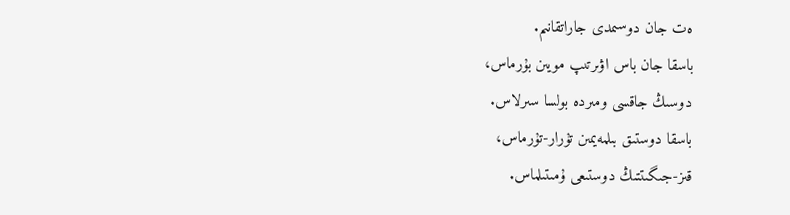ەت جان دوسىمدى جاراتقانىم.
باسقا جان باس اۋىرتىپ مويىن بۇرماس،
دوسىڭ جاقسى ومىردە بولسا سىرلاس.
باسقا دوستىق بىلمەيمىن تۇرار-تۇرماس،
قىز-جىگىتتىڭ دوستىعى ۇمىتىلماس.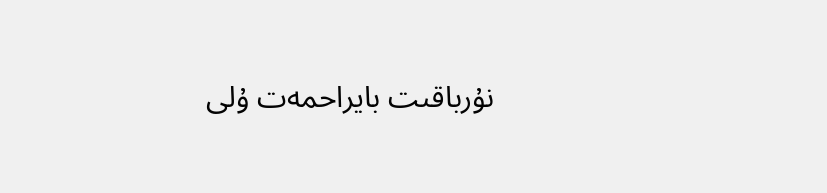نۇرباقىت بايراحمەت ۇلى